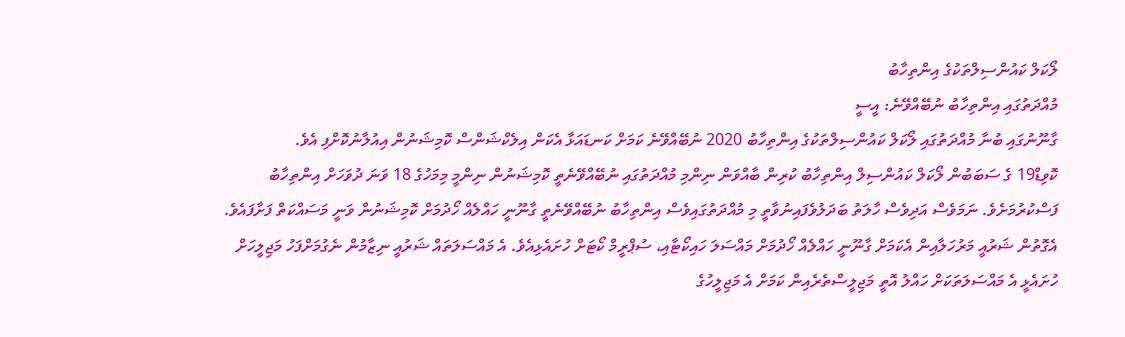ލޯކަލް ކައުންސިލްތަކުގެ އިންތިހާބު
މުއްދަތުގައި އިންތިހާބު ނުބޭއްވޭނެ: އީސީ
ގާނޫނުގައި ބުނާ މުއްދަތުގައި ލޯކަލް ކައުންސިލްތަކުގެ އިންތިހާބު 2020 ނުބޭއްވޭނެ ކަމަށް ކަނޑައަޅާ އެކަން އިލެކްޝަންސް ކޮމިޝަނުން އިއުލާނުކޮށްފި އެވެ.
ކޮވިޑް19 ގެ ސަބަބުން ލޯކަލް ކައުންސިލް އިންތިހާބު ކުރިން ބާއްވަން ނިންމި މުއްދަތުގައި ނުބޭއްވޭނެތީ ކޮމިޝަނުން ނިންމީ މިމަހުގެ 18 ވަނަ ދުވަހަށް އިންތިހާބު ފަސްކުރުމަށެވެ. ނަމަވެސް އަދިވެސް ހާލަތު ބަދަލުވެފައިނުވާތީ މި މުއްދަތުގައިވެސް އިންތިހާބު ނުބޭއްވޭނެތީ ގާނޫނީ ހައްލެއް ހޯދުމަށް ކޮމިޝަނުން ވަނީ މަސައްކަތް ފަށާފައެވެ.
އެގޮތުން ޝަރުއީ މަރުހަލާއިން އެކަމަށް ގާނޫނީ ހައްލެއް ހޯދުމަށް މައްސަލަ ހައިކޯޓާއި، ސުޕްރީމް ކޯޓަށް ހުށައެޅިއެވެ. އެ މައްސަލަތައް ޝަރުއީ ނިޒާމުން ނެގުމަށްފަހު މަޖިލީހަށް ހުށައެޅީ އެ މައްސަލަތަކަށް ހައްލު އޮތީ މަޖިލީސްތެރެއިން ކަމަށް އެ މަޖިލީހުގެ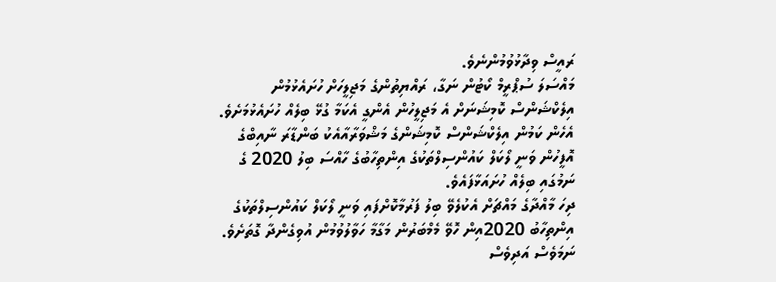ރައީސް ވިދާޅުވުމުންނެވެ.
މައްސަލަ ސުޕްރީމް ކޯޓުން ނަގާ، ރައްޔިތުންގެ މަޖިލީހަށް ހުށައެޅުމުން އިލެކްޝަންސް ކޮމިޝަނަށް އެ މަޖިލީހުން އެންގީ އެކަމާ ގުޅޭ ބިލެއް ހުށައެޅުމަށެވެ. އެހެން ކަމުން އިލެކްޝަންސް ކޮމިޝަންގެ މަޝްވަރާއާއެކު ބަންޑާރަ ނާއިބްގެ އޮފީހުން ވަނީ ލޯކަލް ކައުންސިލްތަކުގެ އިންތިހާބުގެ ހާއްސަ ބިލު 2020 ގެ ނަމުގައި ބިލެއް ހުށައަޅާފައެވެ.
ދިހަ މާއްދާގެ މައްޗަށް އެކުލެވޭ ބިލު ފަރުމާކޮށްފައި ވަނީ ލޯކަލް ކައުންސިލްތަކުގެ އިންތިހާބު 2020އިން ހޮވޭ މެމްބަރުން މަގާމާ ހަވާލުވުމުން އުވިގެންދާ ގޮތަށެވެ.
ނަމަވެސް އަދިވެސް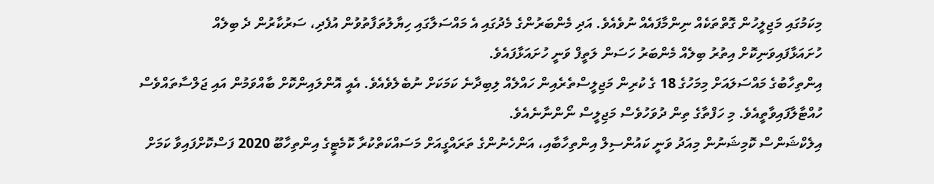މިކަމުގައި މަޖިލީހުން ގޮތްތަކެއް ނިންމާފައެއް ނުވެއެވެ. އަދި މެންބަރުންގެ މެދުގައި އެ މައްސަލާގައި ހިޔާލުތަފާތުވުން އުފެދި، ސަރުކާރުން ދެ ބިލެއް ހުށައަޅާފައިވަނިކޮށް އިތުރު ބިލެއް މެންބަރު ހަސަން ލަތީފް ވަނީ ހުށައަޅާފައެވެ.
އިންތިހާބުގެ މައްސަލައަށް މިމަހުގެ 18 ގެ ކުރިން މަޖިލީސްތެރެއިން ހައްލެއް ލިބިދާނެ ކަމަކަށް ނުބެލެވެއެވެ. އެއީ އޮންލައިންކޮށް ބާއްވަމުން އައި ޖަލްސާތައްވެސް ހުއްޓާލާފައިވާތީއެވެ. މި ހަފްތާގެ ތިން ދުވަހުވެސް މަޖިލީސް ނޯންނާނެއެވެ.
އިލެކްޝަންސް ކޮމިޝަނުން މިއަދު ވަނީ ކައުންސިލް އިންތިހާބާއި، އަންހެނުންގެ ތަރައްގީއަށް މަސައްކަތްކުރާ ކޮމެޓީގެ އިންތިހާބޫ 2020 ފަސްކޮށްފައިވާ ކަމަށް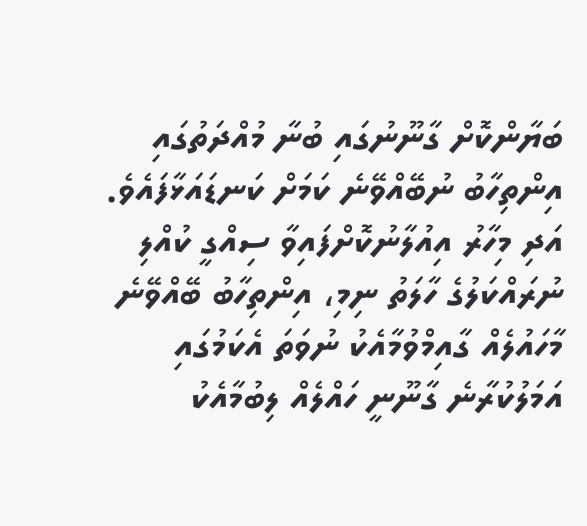ބަޔާންކޮށް ގާނޫނުގައި ބުނާ މުއްދަތުގައި އިންތިހާބު ނުބޭއްވޭނެ ކަމަށް ކަނޑައަޅާފައެވެ.
އަދި މިހާރު އިއުލާނުކޮށްފައިވާ ސިއްގީ ކުއްލި ނުރައްކަލުގެ ހާލަތު ނިމި، އިންތިހާބު ބޭއްވޭނެ މާހައުލެއް ގާއިމްވުމާއެކު ނުވަތަ އެކަމުގައި އަމަލުކުރާނެ ގާނޫނީ ހައްލެއް ލިބުމާއެކު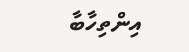އިންތިހާބާ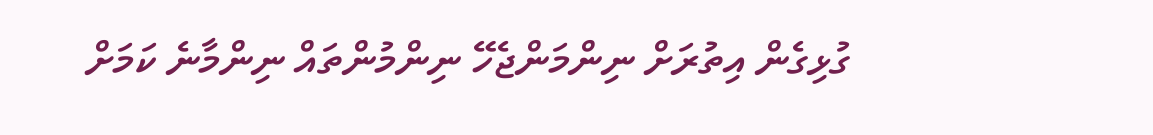ގުޅިގެން އިތުރަށް ނިންމަންޖެހޭ ނިންމުންތައް ނިންމާނެ ކަމަށް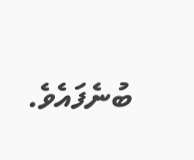ބުނެފައެވެ.